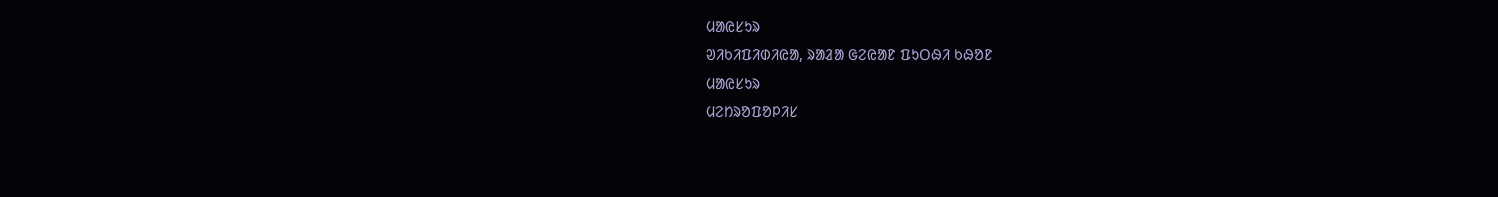ᱢᱟᱭᱥᱩᱨ
ᱣᱤᱠᱤᱯᱤᱰᱤᱭᱟ, ᱨᱟᱲᱟ ᱜᱮᱭᱟᱱ ᱯᱩᱛᱷᱤ ᱠᱷᱚᱱ
ᱢᱟᱭᱥᱩᱨ
ᱢᱮᱴᱨᱚᱯᱚᱞᱤᱥ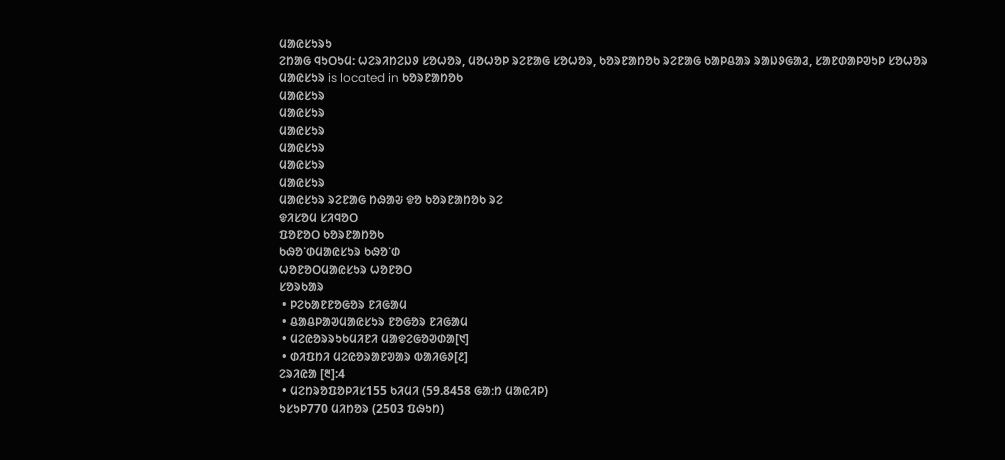ᱢᱟᱭᱥᱩᱨᱩ
ᱮᱴᱟᱜ ᱧᱩᱛᱩᱢ: ᱦᱮᱨᱤᱴᱮᱡᱽ ᱥᱚᱦᱚᱨ, ᱢᱚᱦᱚᱞ ᱨᱮᱱᱟᱜ ᱥᱚᱦᱚᱨ, ᱠᱚᱨᱱᱟᱴᱚᱠ ᱨᱮᱱᱟᱜ ᱠᱟᱞᱪᱟᱨ ᱨᱟᱡᱽᱜᱟᱲ, ᱥᱟᱱᱰᱟᱞᱣᱩᱞ ᱥᱚᱦᱚᱨ
ᱢᱟᱭᱥᱩᱨ is located in ᱠᱚᱨᱱᱟᱴᱚᱠ
ᱢᱟᱭᱥᱩᱨ
ᱢᱟᱭᱥᱩᱨ
ᱢᱟᱭᱥᱩᱨ
ᱢᱟᱭᱥᱩᱨ
ᱢᱟᱭᱥᱩᱨ
ᱢᱟᱭᱥᱩᱨ
ᱢᱟᱭᱥᱩᱨ ᱨᱮᱱᱟᱜ ᱴᱷᱟᱶ ᱫᱚ ᱠᱚᱨᱱᱟᱴᱚᱠ ᱨᱮ
ᱫᱤᱥᱚᱢ ᱥᱤᱧᱚᱛ
ᱯᱚᱱᱚᱛ ᱠᱚᱨᱱᱟᱴᱚᱠ
ᱠᱷᱚᱸᱰᱢᱟᱭᱥᱩᱨ ᱠᱷᱚᱸᱰ
ᱦᱚᱱᱚᱛᱢᱟᱭᱥᱩᱨ ᱦᱚᱱᱚᱛ
ᱥᱚᱨᱠᱟᱨ
 • ᱞᱮᱠᱟᱱᱱᱚᱜᱚᱨ ᱱᱤᱜᱟᱢ
 • ᱪᱟᱪᱞᱟᱣᱢᱟᱭᱥᱩᱨ ᱱᱚᱜᱚᱨ ᱱᱤᱜᱟᱢ
 • ᱢᱮᱭᱚᱨᱨᱩᱠᱢᱤᱱᱤ ᱢᱟᱫᱮᱜᱚᱣᱰᱟ[᱑]
 • ᱰᱤᱯᱴᱤ ᱢᱮᱭᱚᱨᱟᱱᱣᱟᱨ ᱵᱟᱤᱜᱽ[᱒]
ᱮᱨᱤᱭᱟ [᱓]:4
 • ᱢᱮᱴᱨᱚᱯᱚᱞᱤᱥ155 ᱠᱤᱢᱤ (59.8458 ᱜᱟᱺᱴ ᱢᱟᱭᱤᱞ)
ᱩᱥᱩᱞ770 ᱢᱤᱴᱚᱨ (2503 ᱯᱷᱩᱴ)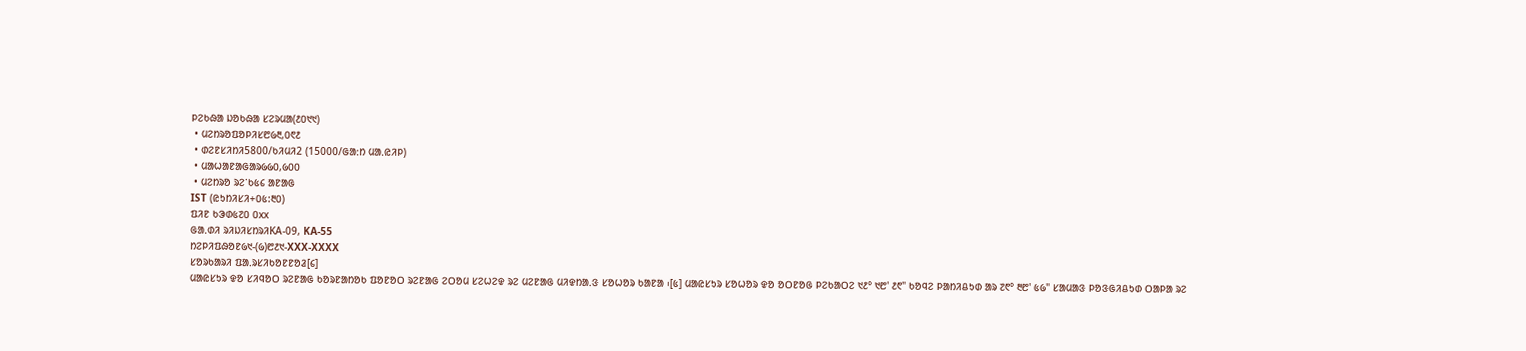ᱞᱮᱠᱷᱟ ᱡᱚᱠᱷᱟ ᱥᱮᱨᱢᱟ(᱒᱐᱑᱑)
 • ᱢᱮᱴᱨᱚᱯᱚᱞᱤᱥ᱘᱙᱓,᱐᱖᱒
 • ᱰᱮᱱᱥᱤᱴᱤ5800/ᱠᱤᱢᱤ2 (15000/ᱜᱟᱺᱴ ᱢᱟᱹᱭᱤᱞ)
 • ᱢᱟᱦᱟᱱᱟᱜᱟᱨ᱙᱙᱐,᱙᱐᱐
 • ᱢᱮᱴᱨᱚ ᱨᱮᱸᱠ᱕᱔ ᱟᱱᱟᱜ
IST (ᱭᱩᱴᱤᱥᱤ+᱐᱕:᱓᱐)
ᱯᱤᱱ ᱠᱳᱰ᱕᱗᱐ ᱐xx
ᱜᱟᱹᱰᱤ ᱨᱤᱡᱤᱥᱴᱨᱤKA-09, KA-55
ᱴᱮᱞᱤᱯᱷᱚᱱ᱙᱑-(᱙)᱘᱒᱑-XXX-XXXX
ᱥᱚᱨᱠᱟᱨᱤ ᱯᱟᱹᱨᱥᱤᱠᱚᱱᱱᱚᱲ[᱔]
ᱢᱟᱭᱥᱩᱨ ᱫᱚ ᱥᱤᱧᱚᱛ ᱨᱮᱱᱟᱜ ᱠᱚᱨᱱᱟᱴᱚᱠ ᱯᱚᱱᱚᱛ ᱨᱮᱱᱟᱜ ᱮᱛᱚᱢ ᱥᱮᱦᱮᱫ ᱨᱮ ᱢᱮᱱᱟᱜ ᱢᱤᱫᱴᱟᱹᱝ ᱥᱚᱦᱚᱨ ᱠᱟᱱᱟ ᱾[᱕] ᱢᱟᱭᱥᱩᱨ ᱥᱚᱦᱚᱨ ᱫᱚ ᱚᱛᱱᱚᱜ ᱞᱮᱠᱟᱛᱮ ᱑᱒° ᱑᱘' ᱒᱖" ᱠᱚᱧᱮ ᱞᱟᱴᱤᱪᱩᱰ ᱟᱨ ᱗᱖° ᱓᱘' ᱕᱙" ᱥᱟᱢᱟᱝ ᱞᱚᱝᱜᱤᱪᱩᱰ ᱛᱟᱞᱟ ᱨᱮ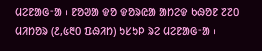ᱢᱮᱱᱟᱜᱼᱟ ᱾ ᱱᱚᱣᱟ ᱫᱚ ᱫᱚᱨᱭᱟ ᱟᱴᱮᱫ ᱠᱷᱚᱱ ᱗᱗᱐ ᱢᱤᱴᱚᱨ (᱒,᱕᱓᱐ ᱯᱷᱤᱴ) ᱩᱥᱩᱞ ᱨᱮ ᱢᱮᱱᱟᱜᱼᱟ ᱾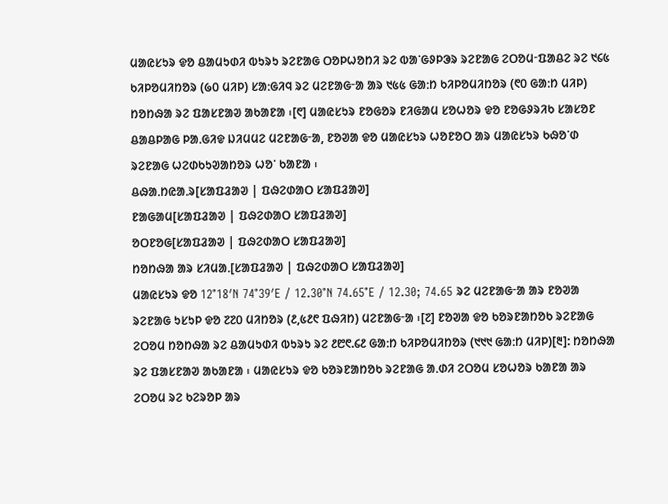ᱢᱟᱭᱥᱩᱨ ᱫᱚ ᱪᱟᱢᱩᱰᱤ ᱵᱩᱨᱩ ᱨᱮᱱᱟᱜ ᱛᱚᱞᱦᱚᱴᱤ ᱨᱮ ᱵᱟᱸᱜᱽᱞᱳᱨ ᱨᱮᱱᱟᱜ ᱮᱛᱚᱢᱼᱯᱟᱪᱮ ᱨᱮ ᱑᱔᱕ ᱠᱤᱞᱚᱢᱤᱴᱚᱨ (᱙᱐ ᱢᱤᱞ) ᱥᱟᱺᱜᱤᱧ ᱨᱮ ᱢᱮᱱᱟᱜᱼᱟ ᱟᱨ ᱑᱕᱕ ᱜᱟᱺᱴ ᱠᱤᱞᱚᱢᱤᱴᱚᱨ (᱖᱐ ᱜᱟᱺᱴ ᱢᱤᱞ) ᱴᱚᱴᱷᱟ ᱨᱮ ᱯᱟᱥᱱᱟᱣ ᱟᱠᱟᱱᱟ ᱾[᱖] ᱢᱟᱭᱥᱩᱨ ᱱᱚᱜᱚᱨ ᱱᱤᱜᱟᱢ ᱥᱚᱦᱚᱨ ᱫᱚ ᱱᱚᱜᱽᱨᱤᱠ ᱥᱟᱥᱚᱱ ᱪᱟᱪᱞᱟᱜ ᱞᱟᱹᱜᱤᱫ ᱡᱤᱢᱢᱮ ᱢᱮᱱᱟᱜᱼᱟ, ᱱᱚᱣᱟ ᱫᱚ ᱢᱟᱭᱥᱩᱨ ᱦᱚᱱᱚᱛ ᱟᱨ ᱢᱟᱭᱥᱩᱨ ᱠᱷᱚᱸᱰ ᱨᱮᱱᱟᱜ ᱦᱮᱰᱠᱩᱣᱟᱴᱚᱨ ᱦᱚᱸ ᱠᱟᱱᱟ ᱾
ᱪᱷᱟᱹᱴᱭᱟᱹᱨ[ᱥᱟᱯᱲᱟᱣ | ᱯᱷᱮᱰᱟᱛ ᱥᱟᱯᱲᱟᱣ]
ᱱᱟᱜᱟᱢ[ᱥᱟᱯᱲᱟᱣ | ᱯᱷᱮᱰᱟᱛ ᱥᱟᱯᱲᱟᱣ]
ᱚᱛᱱᱚᱜ[ᱥᱟᱯᱲᱟᱣ | ᱯᱷᱮᱰᱟᱛ ᱥᱟᱯᱲᱟᱣ]
ᱴᱚᱴᱷᱟ ᱟᱨ ᱥᱤᱢᱟᱹ[ᱥᱟᱯᱲᱟᱣ | ᱯᱷᱮᱰᱟᱛ ᱥᱟᱯᱲᱟᱣ]
ᱢᱟᱭᱥᱩᱨ ᱫᱚ 12°18′N 74°39′E / 12.30°N 74.65°E / 12.30; 74.65 ᱨᱮ ᱢᱮᱱᱟᱜᱼᱟ ᱟᱨ ᱱᱚᱣᱟ ᱨᱮᱱᱟᱜ ᱩᱥᱩᱞ ᱫᱚ ᱗᱗᱐ ᱢᱤᱴᱚᱨ (᱒,᱕᱒᱖ ᱯᱷᱤᱴ) ᱢᱮᱱᱟᱜᱼᱟ ᱾[᱗] ᱱᱚᱣᱟ ᱫᱚ ᱠᱚᱨᱱᱟᱴᱚᱠ ᱨᱮᱱᱟᱜ ᱮᱛᱚᱢ ᱴᱚᱴᱷᱟ ᱨᱮ ᱪᱟᱢᱩᱰᱤ ᱵᱩᱨᱩ ᱨᱮ ᱒᱘᱖.᱔᱒ ᱜᱟᱺᱴ ᱠᱤᱞᱚᱢᱤᱴᱚᱨ (᱑᱑᱑ ᱜᱟᱺᱴ ᱢᱤᱞ)[᱓]: ᱴᱚᱴᱷᱟ ᱨᱮ ᱯᱟᱥᱱᱟᱣ ᱟᱠᱟᱱᱟ ᱾ ᱢᱟᱭᱥᱩᱨ ᱫᱚ ᱠᱚᱨᱱᱟᱴᱚᱠ ᱨᱮᱱᱟᱜ ᱟᱹᱰᱤ ᱮᱛᱚᱢ ᱥᱚᱦᱚᱨ ᱠᱟᱱᱟ ᱟᱨ ᱮᱛᱚᱢ ᱨᱮ ᱠᱮᱨᱚᱞ ᱟᱨ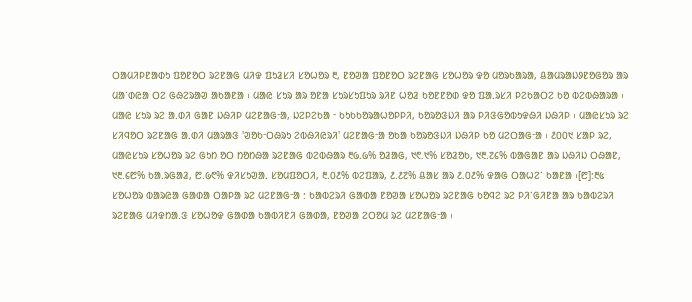ᱛᱟᱢᱤᱞᱱᱟᱰᱩ ᱯᱚᱱᱚᱛ ᱨᱮᱱᱟᱜ ᱢᱤᱫ ᱯᱩᱲᱥᱤ ᱥᱚᱦᱚᱨ ᱓, ᱱᱚᱣᱟ ᱯᱚᱱᱚᱛ ᱨᱮᱱᱟᱜ ᱥᱚᱦᱚᱨ ᱫᱚ ᱢᱚᱨᱠᱟᱨᱟ, ᱪᱟᱢᱨᱟᱡᱽᱱᱚᱜᱚᱨ ᱟᱨ ᱢᱟᱸᱰᱭᱟ ᱛᱮ ᱜᱷᱮᱨᱟᱣ ᱟᱠᱟᱱᱟ ᱾ ᱢᱟᱭ ᱥᱩᱨ ᱟᱨ ᱚᱱᱟ ᱥᱩᱨᱥᱩᱯᱩᱨ ᱨᱤᱱ ᱦᱚᱲ ᱠᱚᱱᱱᱚᱰ ᱫᱚ ᱯᱟᱹᱨᱥᱤ ᱞᱮᱠᱟᱛᱮ ᱠᱚ ᱵᱮᱵᱷᱟᱨᱟ ᱾ ᱢᱟᱭ ᱥᱩᱨ ᱨᱮ ᱟᱹᱰᱤ ᱜᱟᱱ ᱡᱷᱤᱞ ᱢᱮᱱᱟᱜᱼᱟ, ᱡᱮᱞᱮᱠᱟ ᱼ ᱠᱩᱠᱠᱚᱨᱟᱦᱚᱞᱞᱤ, ᱠᱚᱨᱚᱝᱡᱤ ᱟᱨ ᱞᱤᱝᱜᱚᱵᱩᱫᱷᱤ ᱡᱷᱤᱞ ᱾ ᱢᱟᱭᱥᱩᱨ ᱨᱮ ᱥᱤᱧᱚᱛ ᱨᱮᱱᱟᱜ ᱟᱹᱰᱤ ᱢᱟᱨᱟᱝ 'ᱣᱚᱠᱼᱛᱷᱨᱩ ᱮᱵᱷᱤᱭᱨᱤ' ᱢᱮᱱᱟᱜᱼᱟ ᱚᱠᱟ ᱠᱚᱨᱚᱝᱡᱤ ᱡᱷᱤᱞ ᱠᱚ ᱢᱮᱛᱟᱜᱼᱟ ᱾ ᱒᱐᱐᱑ ᱥᱟᱞ ᱨᱮ, ᱢᱟᱭᱥᱩᱨ ᱥᱚᱦᱚᱨ ᱨᱮ ᱜᱩᱴ ᱚᱛ ᱴᱚᱴᱷᱟ ᱨᱮᱱᱟᱜ ᱵᱮᱵᱷᱟᱨ ᱓᱙.᱙% ᱚᱲᱟᱜ, ᱑᱖.᱑% ᱥᱚᱲᱚᱠ, ᱑᱓.᱗᱔% ᱵᱟᱜᱟᱱ ᱟᱨ ᱡᱷᱤᱡ ᱛᱷᱟᱱ, ᱑᱓.᱔᱘% ᱠᱟᱹᱨᱜᱟᱲ, ᱘.᱙᱖% ᱫᱤᱥᱩᱣᱟᱹ ᱥᱚᱢᱯᱚᱛᱤ, ᱓.᱐᱒% ᱵᱮᱯᱟᱨ, ᱒.᱒᱗% ᱪᱟᱥ ᱟᱨ ᱒.᱐᱒% ᱫᱟᱜ ᱛᱟᱦᱮᱸ ᱠᱟᱱᱟ ᱾[᱘]:᱓᱕ ᱥᱚᱦᱚᱨ ᱵᱟᱨᱭᱟ ᱜᱟᱰᱟ ᱛᱟᱞᱟ ᱨᱮ ᱢᱮᱱᱟᱜᱼᱟ : ᱠᱟᱵᱮᱨᱤ ᱜᱟᱰᱟ ᱱᱚᱣᱟ ᱥᱚᱦᱚᱨ ᱨᱮᱱᱟᱜ ᱠᱚᱧᱮ ᱨᱮ ᱞᱤᱸᱜᱤᱱᱟ ᱟᱨ ᱠᱟᱵᱮᱨᱤ ᱨᱮᱱᱟᱜ ᱢᱤᱫᱴᱟᱹᱝ ᱥᱚᱦᱚᱫ ᱜᱟᱰᱟ ᱠᱟᱵᱤᱱᱤ ᱜᱟᱰᱟ, ᱱᱚᱣᱟ ᱮᱛᱚᱢ ᱨᱮ ᱢᱮᱱᱟᱜᱼᱟ ᱾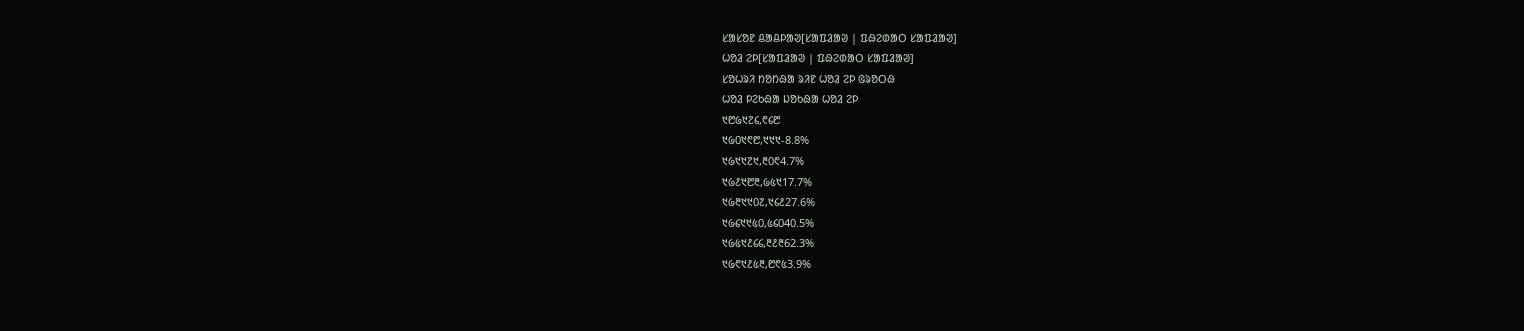ᱥᱟᱥᱚᱱ ᱪᱟᱪᱞᱟᱣ[ᱥᱟᱯᱲᱟᱣ | ᱯᱷᱮᱰᱟᱛ ᱥᱟᱯᱲᱟᱣ]
ᱦᱚᱲ ᱮᱞ[ᱥᱟᱯᱲᱟᱣ | ᱯᱷᱮᱰᱟᱛ ᱥᱟᱯᱲᱟᱣ]
ᱥᱚᱦᱨᱤ ᱴᱚᱴᱷᱟ ᱨᱤᱱ ᱦᱚᱲ ᱮᱞ ᱜᱨᱚᱛᱷ
ᱦᱚᱲ ᱞᱮᱠᱷᱟ ᱡᱚᱠᱷᱟ ᱦᱚᱲ ᱮᱞ
᱑᱘᱙᱑᱗᱔,᱖᱔᱘
᱑᱙᱐᱑᱖᱘,᱑᱑᱑-8.8%
᱑᱙᱑᱑᱗᱑,᱓᱐᱖4.7%
᱑᱙᱒᱑᱘᱓,᱙᱕᱑17.7%
᱑᱙᱓᱑᱑᱐᱗,᱑᱔᱒27.6%
᱑᱙᱔᱑᱑᱕᱐,᱕᱔᱐40.5%
᱑᱙᱕᱑᱒᱔᱔,᱓᱒᱓62.3%
᱑᱙᱖᱑᱒᱕᱓,᱘᱖᱕3.9%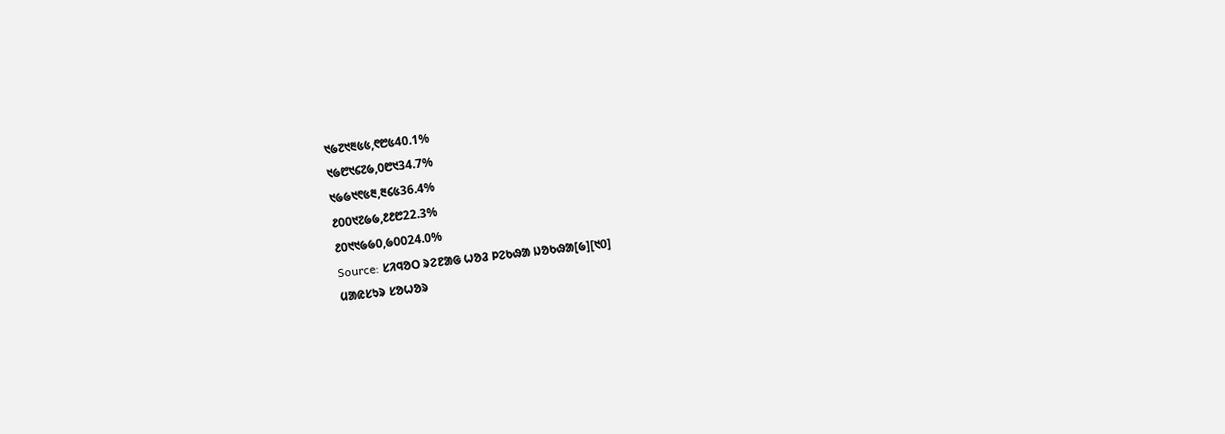᱑᱙᱗᱑᱓᱕᱕,᱖᱘᱕40.1%
᱑᱙᱘᱑᱔᱗᱙,᱐᱘᱑34.7%
᱑᱙᱙᱑᱖᱕᱓,᱓᱔᱕36.4%
᱒᱐᱐᱑᱗᱙᱙,᱒᱒᱘22.3%
᱒᱐᱑᱑᱙᱙᱐,᱙᱐᱐24.0%
Source: ᱥᱤᱧᱚᱛ ᱨᱮᱱᱟᱜ ᱦᱚᱲ ᱞᱮᱠᱷᱟ ᱡᱚᱠᱷᱟ[᱙][᱑᱐]
ᱢᱟᱭᱥᱩᱨ ᱥᱚᱦᱚᱨ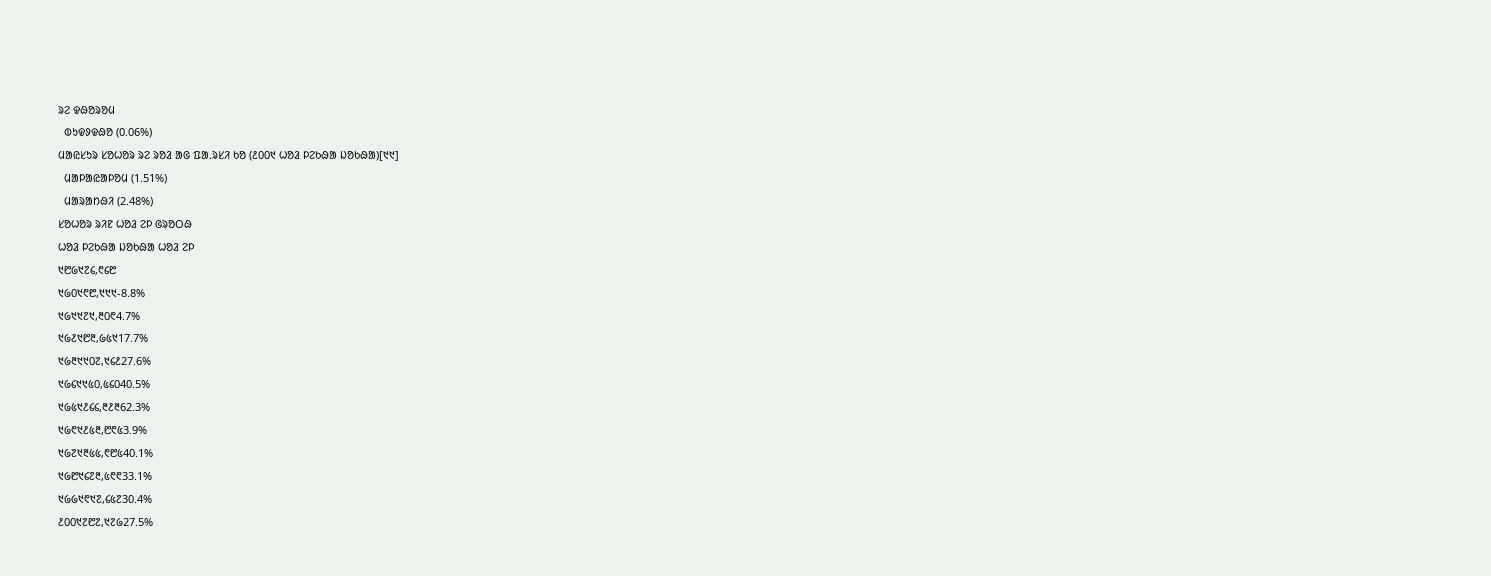ᱨᱮ ᱫᱷᱚᱨᱚᱢ
  ᱵᱩᱫᱽᱫᱷᱚ (0.06%)
ᱢᱟᱭᱥᱩᱨ ᱥᱚᱦᱚᱨ ᱨᱮ ᱨᱚᱲ ᱟᱜ ᱯᱟᱹᱨᱥᱤ ᱠᱚ (᱒᱐᱐᱑ ᱦᱚᱲ ᱞᱮᱠᱷᱟ ᱡᱚᱠᱷᱟ)[᱑᱑]
  ᱢᱟᱞᱟᱭᱟᱞᱚᱢ (1.51%)
  ᱢᱟᱨᱟᱴᱷᱤ (2.48%)
ᱥᱚᱦᱚᱨ ᱨᱤᱱ ᱦᱚᱲ ᱮᱞ ᱜᱨᱚᱛᱷ
ᱦᱚᱲ ᱞᱮᱠᱷᱟ ᱡᱚᱠᱷᱟ ᱦᱚᱲ ᱮᱞ
᱑᱘᱙᱑᱗᱔,᱖᱔᱘
᱑᱙᱐᱑᱖᱘,᱑᱑᱑-8.8%
᱑᱙᱑᱑᱗᱑,᱓᱐᱖4.7%
᱑᱙᱒᱑᱘᱓,᱙᱕᱑17.7%
᱑᱙᱓᱑᱑᱐᱗,᱑᱔᱒27.6%
᱑᱙᱔᱑᱑᱕᱐,᱕᱔᱐40.5%
᱑᱙᱕᱑᱒᱔᱔,᱓᱒᱓62.3%
᱑᱙᱖᱑᱒᱕᱓,᱘᱖᱕3.9%
᱑᱙᱗᱑᱓᱕᱕,᱖᱘᱕40.1%
᱑᱙᱘᱑᱔᱗᱓,᱕᱖᱖33.1%
᱑᱙᱙᱑᱖᱑᱗,᱔᱕᱗30.4%
᱒᱐᱐᱑᱗᱘᱗,᱑᱗᱙27.5%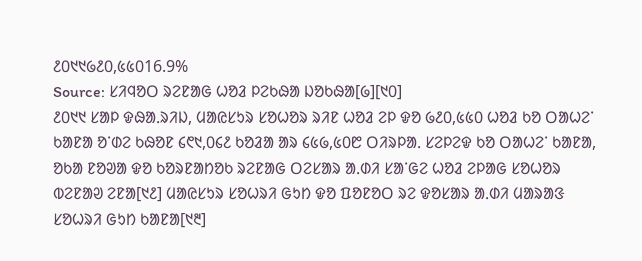᱒᱐᱑᱑᱙᱒᱐,᱕᱕᱐16.9%
Source: ᱥᱤᱧᱚᱛ ᱨᱮᱱᱟᱜ ᱦᱚᱲ ᱞᱮᱠᱷᱟ ᱡᱚᱠᱷᱟ[᱙][᱑᱐]
᱒᱐᱑᱑ ᱥᱟᱞ ᱫᱷᱟᱹᱨᱤᱡ, ᱢᱟᱭᱥᱩᱨ ᱥᱚᱦᱚᱨ ᱨᱤᱱ ᱦᱚᱲ ᱮᱞ ᱫᱚ ᱙᱒᱐,᱕᱕᱐ ᱦᱚᱲ ᱠᱚ ᱛᱟᱦᱮᱸ ᱠᱟᱱᱟ ᱚᱸᱰᱮ ᱠᱷᱚᱱ ᱔᱖᱑,᱐᱔᱒ ᱠᱚᱲᱟ ᱟᱨ ᱔᱕᱙,᱕᱐᱘ ᱛᱤᱨᱞᱟᱹ ᱥᱮᱞᱮᱫ ᱠᱚ ᱛᱟᱦᱮᱸ ᱠᱟᱱᱟ, ᱚᱠᱟ ᱱᱚᱣᱟ ᱫᱚ ᱠᱚᱨᱱᱟᱴᱚᱠ ᱨᱮᱱᱟᱜ ᱛᱮᱥᱟᱨ ᱟᱹᱰᱤ ᱥᱟᱸᱜᱮ ᱦᱚᱲ ᱮᱞᱟᱜ ᱥᱚᱦᱚᱨ ᱵᱮᱱᱟᱣ ᱮᱱᱟ[᱑᱒] ᱢᱟᱭᱥᱩᱨ ᱥᱚᱦᱨᱤ ᱜᱩᱴ ᱫᱚ ᱯᱚᱱᱚᱛ ᱨᱮ ᱫᱚᱥᱟᱨ ᱟᱹᱰᱤ ᱢᱟᱨᱟᱝ ᱥᱚᱦᱨᱤ ᱜᱩᱴ ᱠᱟᱱᱟ[᱑᱓]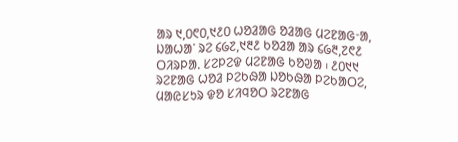ᱟᱨ ᱑,᱐᱖᱐,᱑᱒᱐ ᱦᱚᱲᱟᱜ ᱚᱲᱟᱜ ᱢᱮᱱᱟᱜᱼᱟ, ᱡᱟᱦᱟᱸ ᱨᱮ ᱔᱙᱗,᱑᱓᱒ ᱠᱚᱲᱟ ᱟᱨ ᱔᱙᱓,᱗᱖᱒ ᱛᱤᱨᱞᱟᱹ ᱥᱮᱞᱮᱫ ᱢᱮᱱᱟᱜ ᱠᱚᱣᱟ ᱾ ᱒᱐᱑᱑ ᱨᱮᱱᱟᱜ ᱦᱚᱲ ᱞᱮᱠᱷᱟ ᱡᱚᱠᱷᱟ ᱞᱮᱠᱟᱛᱮ, ᱢᱟᱭᱥᱩᱨ ᱫᱚ ᱥᱤᱧᱚᱛ ᱨᱮᱱᱟᱜ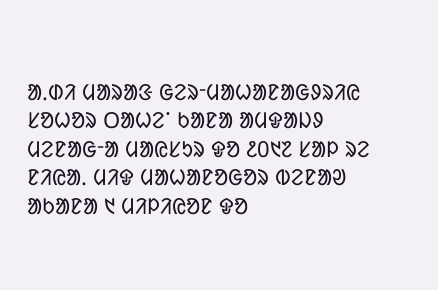ᱟᱹᱰᱤ ᱢᱟᱨᱟᱝ ᱜᱮᱨᱼᱢᱟᱦᱟᱱᱟᱜᱽᱨᱤᱭ ᱥᱚᱦᱚᱨ ᱛᱟᱦᱮᱸ ᱠᱟᱱᱟ ᱟᱢᱫᱟᱡᱽ ᱢᱮᱱᱟᱜᱼᱟ ᱢᱟᱭᱥᱩᱨ ᱫᱚ ᱒᱐᱑᱗ ᱥᱟᱞ ᱨᱮ ᱱᱤᱭᱟᱹ ᱢᱤᱫ ᱢᱟᱦᱟᱱᱚᱜᱚᱨ ᱵᱮᱱᱟᱣ ᱟᱠᱟᱱᱟ ᱑ ᱢᱤᱞᱤᱭᱚᱱ ᱫᱚ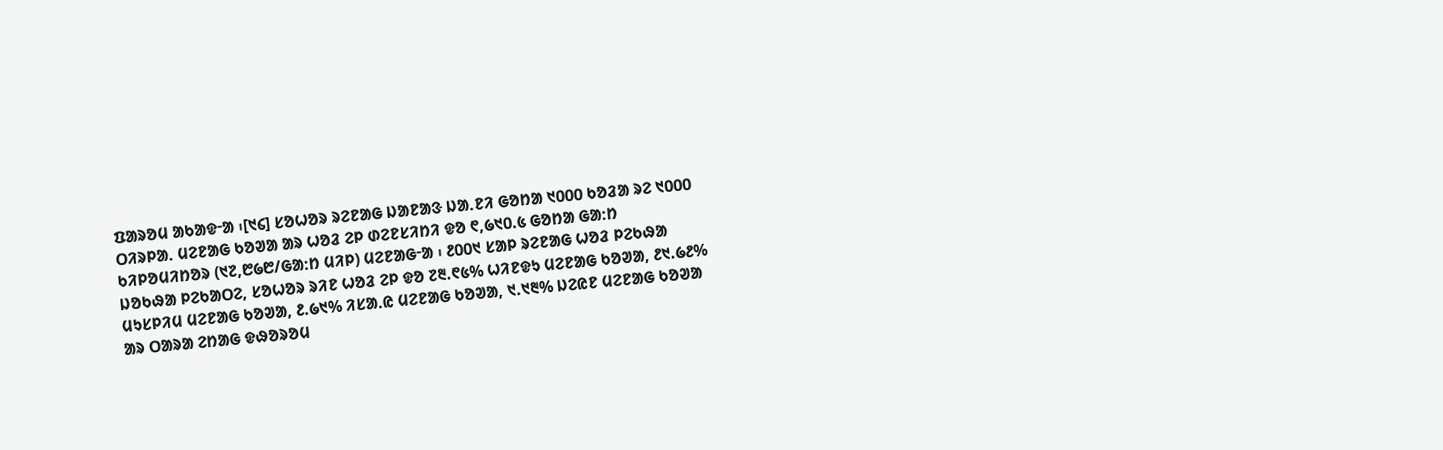ᱯᱟᱨᱚᱢ ᱟᱠᱟᱫᱼᱟ ᱾[᱑᱔] ᱥᱚᱦᱚᱨ ᱨᱮᱱᱟᱜ ᱡᱟᱱᱟᱝ ᱡᱟᱹᱱᱤ ᱜᱚᱴᱟ ᱑᱐᱐᱐ ᱠᱚᱲᱟ ᱨᱮ ᱑᱐᱐᱐ ᱛᱤᱨᱞᱟᱹ ᱢᱮᱱᱟᱜ ᱠᱚᱣᱟ ᱟᱨ ᱦᱚᱲ ᱮᱞ ᱰᱮᱱᱥᱤᱴᱤ ᱫᱚ ᱖,᱙᱑᱐.᱕ ᱜᱚᱴᱟ ᱜᱟᱺᱴ ᱠᱤᱞᱚᱢᱤᱴᱚᱨ (᱑᱗,᱘᱙᱘/ᱜᱟᱺᱴ ᱢᱤᱞ) ᱢᱮᱱᱟᱜᱼᱟ ᱾ ᱒᱐᱐᱑ ᱥᱟᱞ ᱨᱮᱱᱟᱜ ᱦᱚᱲ ᱞᱮᱠᱷᱟ ᱡᱚᱠᱷᱟ ᱞᱮᱠᱟᱛᱮ, ᱥᱚᱦᱚᱨ ᱨᱤᱱ ᱦᱚᱲ ᱮᱞ ᱫᱚ ᱗᱓.᱖᱕% ᱦᱤᱱᱫᱩ ᱢᱮᱱᱟᱜ ᱠᱚᱣᱟ, ᱒᱑.᱙᱒% ᱢᱩᱥᱞᱤᱢ ᱢᱮᱱᱟᱜ ᱠᱚᱣᱟ, ᱒.᱙᱑% ᱤᱥᱟᱹᱭ ᱢᱮᱱᱟᱜ ᱠᱚᱣᱟ, ᱑.᱑᱓% ᱡᱮᱭᱱ ᱢᱮᱱᱟᱜ ᱠᱚᱣᱟ ᱟᱨ ᱛᱟᱨᱟ ᱮᱴᱟᱜ ᱫᱷᱚᱨᱚᱢ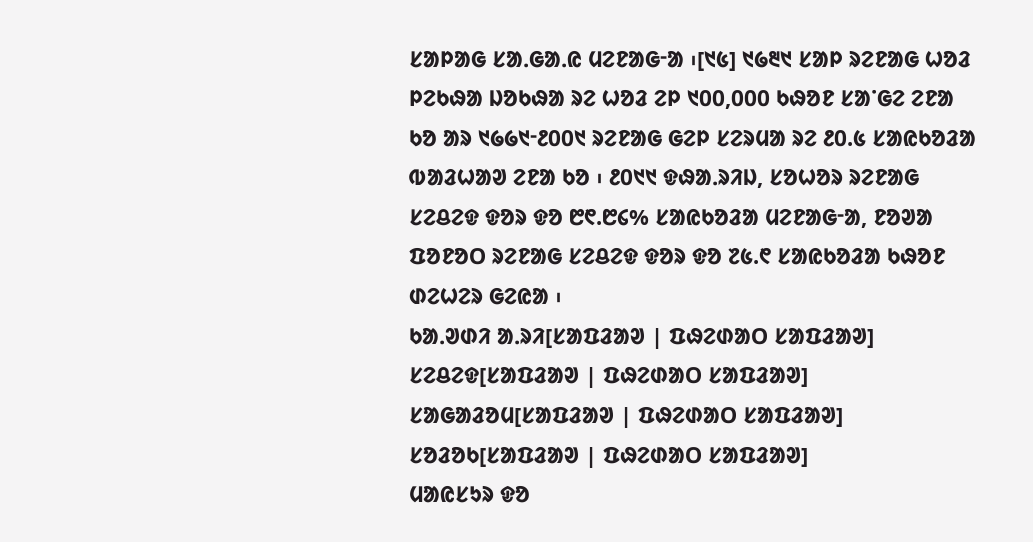ᱥᱟᱞᱟᱜ ᱥᱟᱹᱜᱟᱹᱭ ᱢᱮᱱᱟᱜᱼᱟ ᱾[᱑᱕] ᱑᱙᱓᱑ ᱥᱟᱞ ᱨᱮᱱᱟᱜ ᱦᱚᱲ ᱞᱮᱠᱷᱟ ᱡᱚᱠᱷᱟ ᱨᱮ ᱦᱚᱲ ᱮᱞ ᱑᱐᱐,᱐᱐᱐ ᱠᱷᱚᱱ ᱥᱟᱸᱜᱮ ᱮᱱᱟ ᱠᱚ ᱟᱨ ᱑᱙᱙᱑ᱼ᱒᱐᱐᱑ ᱨᱮᱱᱟᱜ ᱜᱮᱞ ᱥᱮᱨᱢᱟ ᱨᱮ ᱒᱐.᱕ ᱥᱟᱭᱠᱚᱲᱟ ᱵᱟᱲᱦᱟᱣ ᱮᱱᱟ ᱠᱚ ᱾ ᱒᱐᱑᱑ ᱫᱷᱟᱹᱨᱤᱡ, ᱥᱚᱦᱚᱨ ᱨᱮᱱᱟᱜ ᱥᱮᱪᱮᱫ ᱫᱚᱨ ᱫᱚ ᱘᱖.᱘᱔% ᱥᱟᱭᱠᱚᱲᱟ ᱢᱮᱱᱟᱜᱼᱟ, ᱱᱚᱣᱟ ᱯᱚᱱᱚᱛ ᱨᱮᱱᱟᱜ ᱥᱮᱪᱮᱫ ᱫᱚᱨ ᱫᱚ ᱗᱕.᱖ ᱥᱟᱭᱠᱚᱲᱟ ᱠᱷᱚᱱ ᱰᱮᱦᱮᱨ ᱜᱮᱭᱟ ᱾
ᱠᱟᱹᱣᱰᱤ ᱟᱹᱨᱤ[ᱥᱟᱯᱲᱟᱣ | ᱯᱷᱮᱰᱟᱛ ᱥᱟᱯᱲᱟᱣ]
ᱥᱮᱪᱮᱫ[ᱥᱟᱯᱲᱟᱣ | ᱯᱷᱮᱰᱟᱛ ᱥᱟᱯᱲᱟᱣ]
ᱥᱟᱜᱟᱲᱚᱢ[ᱥᱟᱯᱲᱟᱣ | ᱯᱷᱮᱰᱟᱛ ᱥᱟᱯᱲᱟᱣ]
ᱥᱚᱲᱚᱠ[ᱥᱟᱯᱲᱟᱣ | ᱯᱷᱮᱰᱟᱛ ᱥᱟᱯᱲᱟᱣ]
ᱢᱟᱭᱥᱩᱨ ᱫᱚ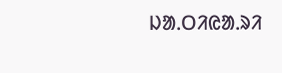ᱡᱟᱹᱛᱤᱭᱟᱹᱨᱤ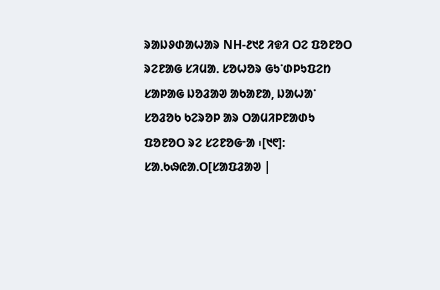ᱨᱟᱡᱽᱰᱟᱦᱟᱨ NH-᱒᱑᱒ ᱤᱫᱤ ᱛᱮ ᱯᱚᱱᱚᱛ ᱨᱮᱱᱟᱜ ᱥᱤᱢᱟᱹ ᱥᱚᱦᱚᱨ ᱜᱩᱸᱰᱞᱩᱯᱮᱴ ᱥᱟᱞᱟᱜ ᱡᱚᱲᱟᱣ ᱟᱠᱟᱱᱟ, ᱡᱟᱦᱟᱸ ᱥᱚᱲᱚᱠ ᱠᱮᱨᱚᱞ ᱟᱨ ᱛᱟᱢᱤᱞᱱᱟᱰᱩ ᱯᱚᱱᱚᱛ ᱨᱮ ᱥᱮᱱᱚᱜᱼᱟ ᱾[᱑᱖]:
ᱥᱟᱹᱠᱷᱭᱟᱹᱛ[ᱥᱟᱯᱲᱟᱣ |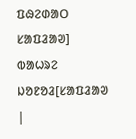ᱯᱷᱮᱰᱟᱛ ᱥᱟᱯᱲᱟᱣ]
ᱵᱟᱦᱨᱮ ᱡᱚᱱᱚᱲ[ᱥᱟᱯᱲᱟᱣ |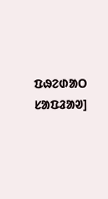ᱯᱷᱮᱰᱟᱛ ᱥᱟᱯᱲᱟᱣ]